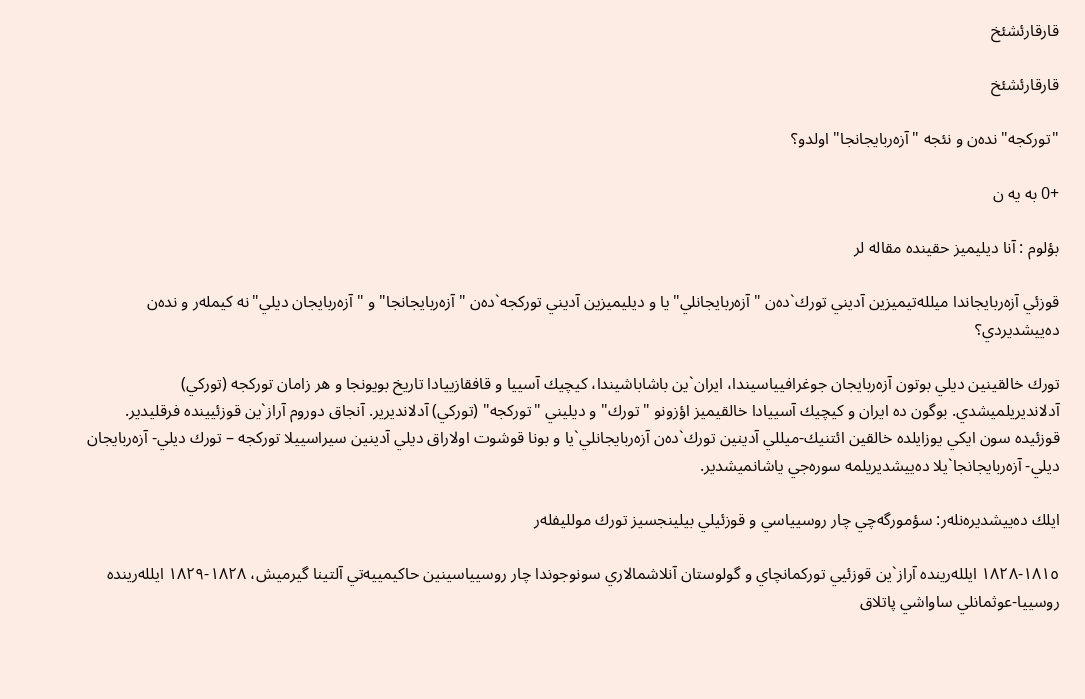قارقارئشئخ

قارقارئشئخ

"توركجه" نده‌ن و نئجه "آزه‌ربايجانجا" اولدو؟

+0 به یه ن

بؤلوم : آنا ديليميز حقينده مقاله لر

قوزئي آزه‌ربايجاندا ميلله‌تيميزين آديني تورك`ده‌ن "آزه‌ربايجانلي"يا و ديليميزين آديني توركجه`ده‌ن "آزه‌ربايجانجا" و "آزه‌ربايجان ديلي"نه كيمله‌ر و نده‌ن ده‌ييشديردي؟

تورك خالقينين ديلي بوتون آزه‌ربايجان جوغرافيياسيندا، ايران`ين باشاباشيندا، كيچيك آسييا و قافقازييادا تاريخ بويونجا و هر زامان توركجه (توركي) آدلانديريلميشدي. بوگون ده ايران و كيچيك آسييادا خالقيميز اؤزونو "تورك" و ديليني "توركجه" (توركي) آدلانديرير. آنجاق دوروم آراز`ين قوزئيينده فرقليدير. قوزئيده سون ايكي يوزايلده خالقين ائتنيك-ميللي آدينين تورك`ده‌ن آزه‌ربايجانلي`يا و بونا قوشوت اولاراق ديلي آدينين سيراسييلا توركجه – تورك ديلي- آزه‌ربايجان ديلي- آزه‌ربايجانجا`يلا ده‌ييشديريلمه‌ سوره‌جي ياشانميشدير.

ايلك ده‌ييشديره‌نله‌ر: سؤمورگه‌چي چار روسيياسي و قوزئيلي بيلينجسيز تورك مولليفله‌ر

١٨١٥-١٨٢٨ ايلله‌رينده آراز`ين قوزئيي توركمانچاي و گولوستان آنلاشمالاري سونوجوندا چار روسيياسينين حاكيمييه‌تي آلتينا گيرميش، ١٨٢٨-١٨٢٩ ايلله‌رينده روسييا-عوثمانلي ساواشي پاتلاق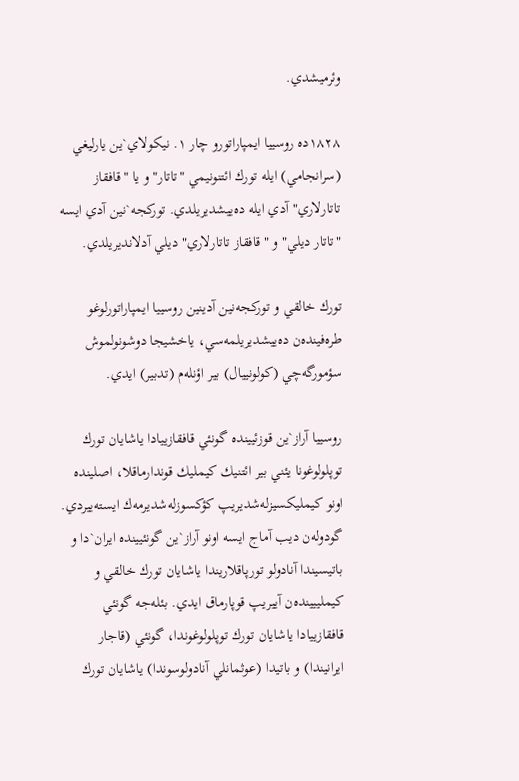وئرميشدي.

١٨٢٨ده روسييا ايمپاراتورو چار ١. نيكولاي`ين يارليغي (سرانجامي) ايله تورك ائتنونيمي "تاتار" و يا "قافقاز تاتارلاري" آدي ايله ده‌ييشديريلدي. توركجه`نين آدي ايسه "تاتار ديلي" و "قافقاز تاتارلاري" ديلي آدلانديريلدي.

تورك خالقي و توركجه‌نين آدينين روسييا ايمپاراتورلوغو طره‌فينده‌ن ده‌ييشديريلمه‌سي، ياخشيجا دوشونولموش سؤمورگه‌چي (كولونييال) بير اؤنله‌م (تدبير) ايدي.

روسييا آراز`ين قوزئيينده گونئي قافقازييادا ياشايان تورك توپلولوغونا يئني بير ائتنيك كيمليك قوندارماقلا، اصلينده اونو كيمليكسيزله‌شديريپ كؤكسوزله‌شديرمه‌ك ايسته‌ييردي. گودوله‌ن ديب آماج ايسه اونو آراز`ين گونئيينده ايران`دا و باتيسيندا آنادولو تورپاقلاريندا ياشايان تورك خالقي و كيملييينده‌ن آييريپ قوپارماق ايدي. بئله‌جه گونئي قافقازييادا ياشايان تورك توپلولوغوندا، گونئي (قاجار ايرانيندا) و باتيدا (عوثمانلي آنادولوسوندا) ياشايان تورك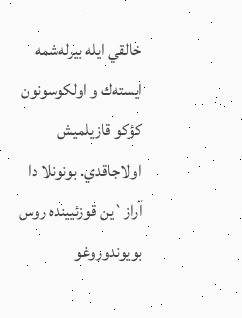خالقي ايله بيرله‌شمه ايسته‌ك و اولكوسونون كؤكو قازيلميش اولاجاقدي. بونونلا دا آراز`ين قوزئيينده روس بويوندوروغو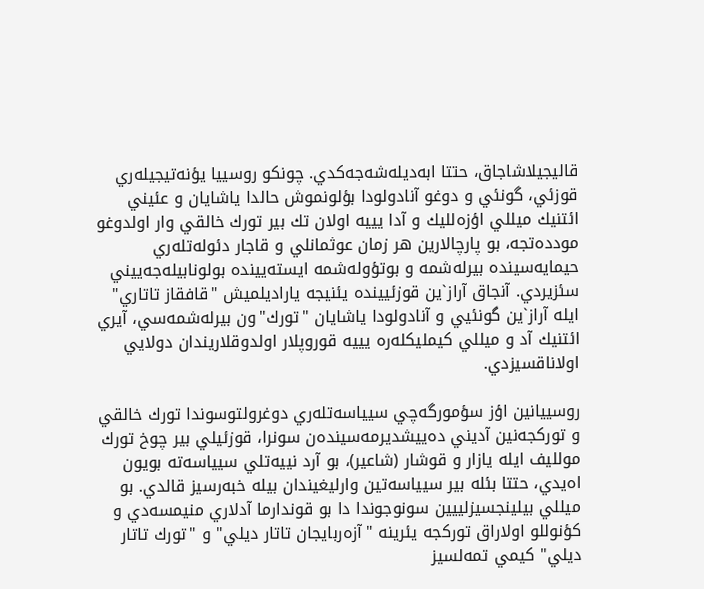قاليجيلاشاجاق، حتتا ابه‌ديله‌شه‌جه‌كدي. چونكو روسييا يؤنه‌تيجيله‌ري قوزئي، گونئي و دوغو آنادولودا بؤلونموش حالدا ياشايان و عئيني ائتنيك ميللي اؤزه‌لليك و آدا يييه اولان تك بير تورك خالقي وار اولدوغو مودده‌تجه، بو پارچالارين هر زمان عوثمانلي و قاجار دئوله‌تله‌ري حيمايه‌سينده بيرله‌شمه و بوتؤوله‌شمه ايسته‌يينده بولونابيله‌جه‌ييني سئزيردي. آنجاق آراز`ين قوزئيينده يئنيجه ياراديلميش "قافقاز تاتاري" ايله آراز`ين گونئيي و آنادولودا ياشايان "تورك"ون بيرله‌شمه‌سي، آيري ائتنيك آد و ميللي كيمليكله‌ره يييه قوروپلار اولدوقلاريندان دولايي اولاناقسيزدي.

روسييانين اؤز سؤمورگه‌چي سيياسه‌تله‌ري دوغرولتوسوندا تورك خالقي و توركجه‌نين آديني ده‌ييشديرمه‌سينده‌ن سونرا، قوزئيلي بير چوخ تورك مولليف ايله يازار و قوشار (شاعير)، بو آرد نييه‌تلي سيياسه‌ته بويون اه‌يدي، حتتا بئله بير سيياسه‌تين وارليغيندان بيله خبه‌رسيز قالدي. بو ميللي بيلينجسيزلييين سونوجوندا دا بو قوندارما آدلاري منيمسه‌دي و كؤنوللو اولاراق توركجه يئرينه "آزه‌ربايجان تاتار ديلي" و "تورك تاتار ديلي" كيمي تمه‌لسيز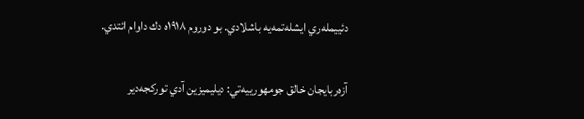دئييمله‌ري ايشله‌تمه‌يه باشلادي. بو دوروم ١٩١٨ه دك داوام ائتدي.

آزه‌ربايجان خالق جومهورييه‌تي: ديليميزين آدي توركجه‌دير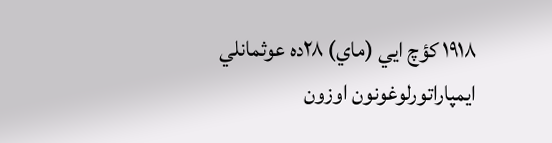١٩١٨ كؤچ ايي (ماي) ٢٨ده عوثمانلي ايمپاراتورلوغونون اوزون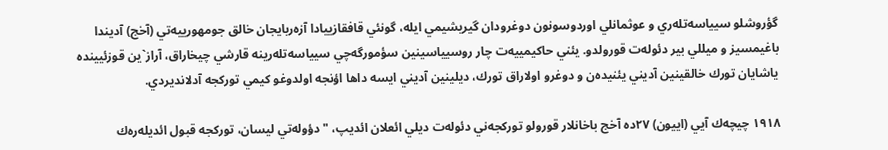گؤروشلو سيياسه‌تله‌ري و عوثمانلي اوردوسونون دوغرودان گيريشيمي ايله، گونئي قافقازييادا آزه‌ربايجان خالق جومهورييه‌تي (آخج) آديندا باغيمسيز و ميللي بير دئوله‌ت قورولدو. يئني حاكيمييه‌ت چار روسيياسينين سؤمورگه‌چي سيياسه‌تله‌رينه قارشي چيخاراق، آراز`ين قوزئيينده ياشايان تورك خالقينين آديني يئنيده‌ن و دوغرو اولاراق تورك، ديلينين آديني ايسه داها اؤنجه اولدوغو كيمي توركجه آدلانديردي.

١٩١٨ چيچه‌ك آيي (اييون) ٢٧ده آخج باخانلار قورولو توركجه‌ني دئوله‌ت ديلي ائعلان ائديپ، "دؤوله‌تي ليسان، توركجه قبول ائديله‌ره‌ك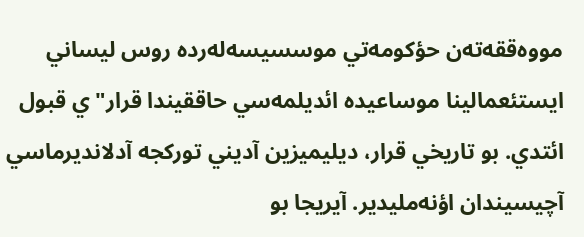مووه‌ققه‌ته‌ن حؤكومه‌تي موسسيسه‌له‌رده روس ليساني ايستئعمالينا موساعيده ائديلمه‌سي حاققيندا قرار"ي قبول ائتدي. بو تاريخي قرار، ديليميزين آديني توركجه آدلانديرماسي آچيسيندان اؤنه‌مليدير. آيريجا بو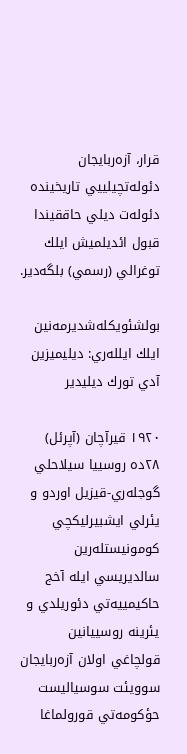قرار، آزه‌ربايجان دئوله‌تچيلييي تاريخينده دئوله‌ت ديلي حاققيندا قبول ائديلميش ايلك توغرالي (رسمي) بلگه‌دير.

بولشئويكله‌شديرمه‌نين ايلك ايلله‌ري: ديليميزين آدي تورك ديليدير

١٩٢٠ قيرآچان (آپرئل) ٢٨ده روسييا سيلاحلي گوجله‌ري-قيزيل اوردو و يئرلي ايشبيرليكچي كومونيستله‌رين سالديريسي ايله آخج حاكيمييه‌تي دئوريلدي و يئرينه روسييانين قولچاغي اولان آزه‌ربايجان سوويئت سوسياليست حؤكومه‌تي قورولماغا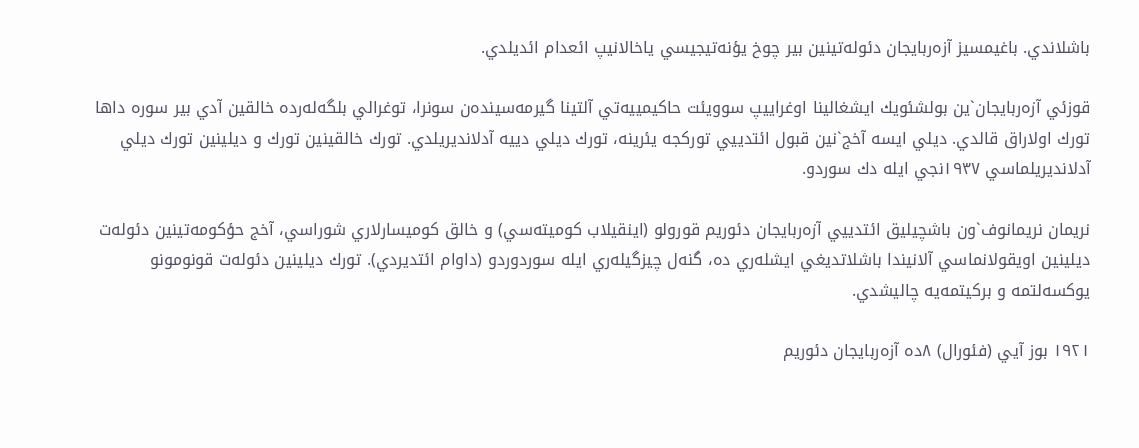باشلاندي. باغيمسيز آزه‌ربايجان دئوله‌تينين بير چوخ يؤنه‌تيجيسي ياخالانيپ ائعدام ائديلدي.

قوزئي آزه‌ربايجان`ين بولشئويك ايشغالينا اوغراييپ سوويئت حاكيمييه‌تي آلتينا گيرمه‌سينده‌ن سونرا، توغرالي بلگه‌له‌رده خالقين آدي بير سوره داها تورك اولاراق قالدي. ديلي ايسه آخج`نين قبول ائتدييي توركجه يئرينه، تورك ديلي دييه آدلانديريلدي. تورك خالقينين تورك و ديلينين تورك ديلي آدلانديريلماسي ١٩٣٧نجي ايله دك سوردو.

نريمان نريمانوف`ون باشچيليق ائتدييي آزه‌ربايجان دئوريم قورولو (اينقيلاب كوميته‌سي) و خالق كوميسارلاري شوراسي، آخج حؤكومه‌تينين دئوله‌ت ديلينين اويقولانماسي آلانيندا باشلاتديغي ايشله‌ري ده، گنه‌ل چيزگيله‌ري ايله سوردوردو (داوام ائتديردي). تورك ديلينين دئوله‌ت قونومونو يوكسه‌لتمه و بركيتمه‌يه چاليشدي.

١٩٢١ بوز آيي (فئورال) ٨ده آزه‌ربايجان دئوريم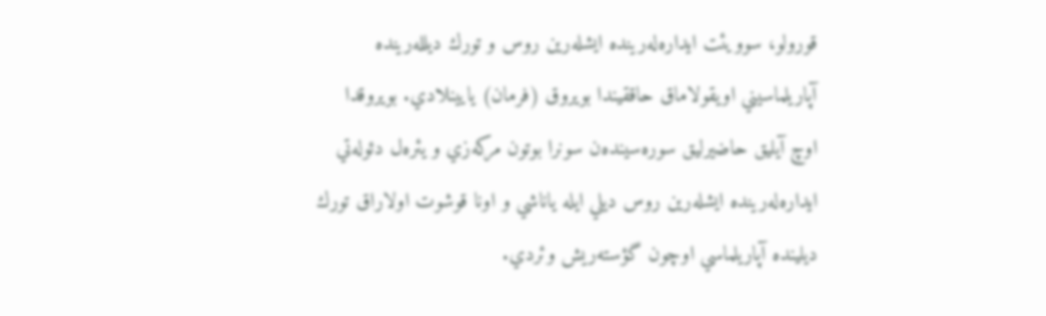قورولو، سوويئت ايداره‌له‌رينده ايشله‌رين روس و تورك ديلله‌رينده آپاريلماسيني اويقولاماق حاققيندا بويروق (فرمان) يايينلادي. بويروقدا اوچ آيليق حاضيرليق سوره‌سينده‌ن سونرا بوتون مركه‌زي و يئره‌ل دئوله‌تي ايداره‌له‌رينده ايشله‌رين روس ديلي ايله ياناشي و اونا قوشوت اولاراق تورك ديلينده آپاريلماسي اوچون گؤسته‌ريش وئردي.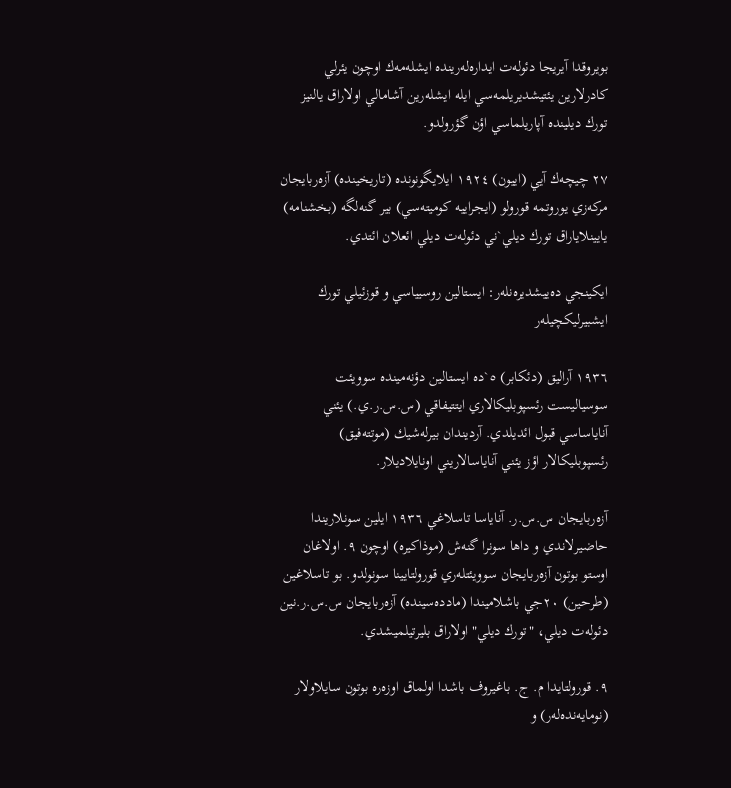بويروقدا آيريجا دئوله‌ت ايداره‌له‌رينده ايشله‌مه‌ك اوچون يئرلي كادرلارين يئتيشديريلمه‌سي ايله ايشله‌رين آشامالي اولاراق يالنيز تورك ديلينده آپاريلماسي اؤن گؤرولدو.

٢٧ چيچه‌ك آيي (اييون) ١٩٢٤ ايلايگونونده (تاريخينده) آزه‌ربايجان مركه‌زي يوروتمه قورولو (ايجراييه كوميته‌سي) بير گنه‌لگه (بخشنامه) يايينلاياراق تورك ديلي`ني دئوله‌ت ديلي ائعلان ائتدي.

ايكينجي ده‌ييشديره‌نله‌ر: ايستالين روسيياسي و قوزئيلي تورك ايشبيرليكچيله‌ر

١٩٣٦ آراليق (دئكابر) ٥`ده ايستالين دؤنه‌مينده سوويئت سوسياليست رئسپوبليكالاري ايتتيفاقي (س.س.ر.ي.) يئني آناياساسي قبول ائديلدي. آرديندان بيرله‌شيك (موتته‌فيق) رئسپوبليكالار اؤز يئني آناياسالاريني اونايلاديلار.

آزه‌ربايجان س.س.ر. آناياسا تاسلاغي ١٩٣٦ ايلين سونلاريندا حاضيرلاندي و داها سونرا گنه‌ش (موذاكيره) اوچون ٩. اولاغان اوستو بوتون آزه‌ربايجان سوويئتله‌ري قورولتايينا سونولدو. بو تاسلاغين (طرحين) ٢٠جي باشلاميندا (مادده‌سينده) آزه‌ربايجان س.س.ر.نين دئوله‌ت ديلي، "تورك ديلي" اولاراق بليرتيلميشدي.

٩. قورولتايدا م. ج. باغيروف باشدا اولماق اوزه‌ره بوتون سايلاولار (نومايه‌نده‌له‌ر) و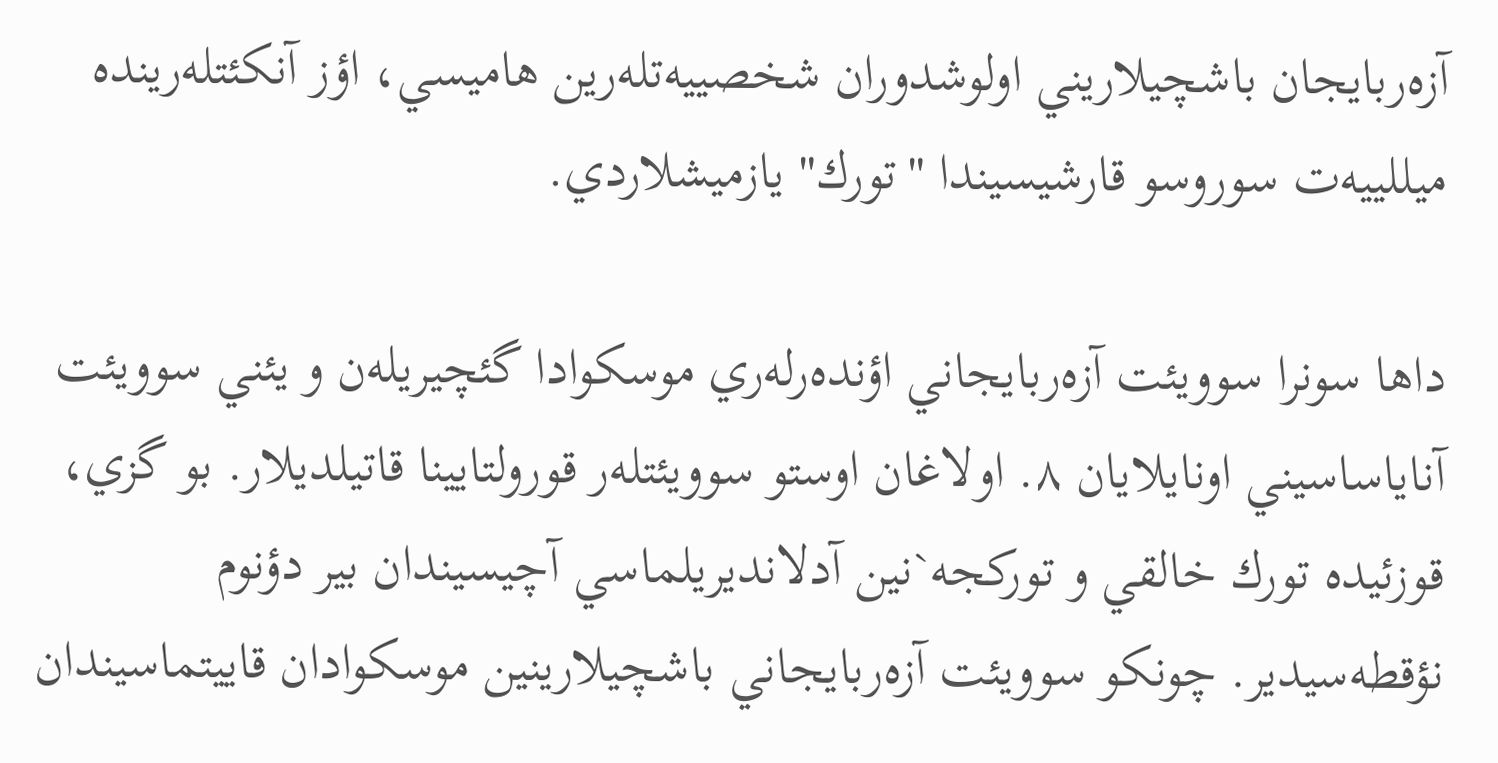آزه‌ربايجان باشچيلاريني اولوشدوران شخصييه‌تله‌رين هاميسي، اؤز آنكئتله‌رينده ميللييه‌ت سوروسو قارشيسيندا "تورك" يازميشلاردي.

داها سونرا سوويئت آزه‌ربايجاني اؤنده‌رله‌ري موسكوادا گئچيريله‌ن و يئني سوويئت آناياساسيني اونايلايان ٨. اولاغان اوستو سوويئتله‌ر قورولتايينا قاتيلديلار. بو گزي، قوزئيده تورك خالقي و توركجه`نين آدلانديريلماسي آچيسيندان بير دؤنوم نؤقطه‌سيدير. چونكو سوويئت آزه‌ربايجاني باشچيلارينين موسكوادان قاييتماسيندان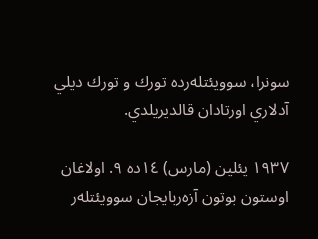سونرا، سوويئتله‌رده تورك و تورك ديلي آدلاري اورتادان قالديريلدي.

١٩٣٧ يئلين (مارس) ١٤ده ٩. اولاغان اوستون بوتون آزه‌ربايجان سوويئتله‌ر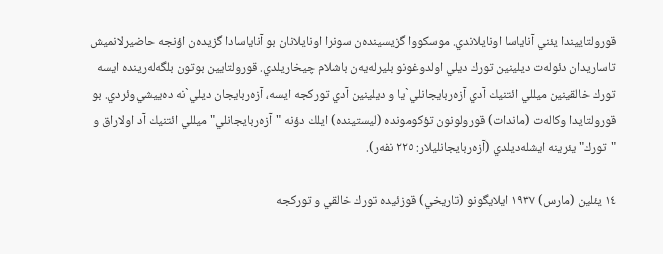قورولتاييندا يئني آناياسا اونايلاندي. موسكووا گزيسينده‌ن سونرا اونايلانان بو آناياسادا گزيده‌ن اؤنجه حاضيرلانميش تاساريدان دئوله‌ت ديلينين تورك ديلي اولدوغونو بليرله‌يه‌ن باشلام چيخاريلدي. قورولتايين بوتون بلگه‌له‌رينده ايسه تورك خالقينين ميللي ائتنيك آدي آزه‌ربايجانلي`يا و ديلينين آدي توركجه ايسه، آزه‌ربايجان ديلي`نه ده‌ييشي‌وئردي. بو قورولتايدا وكاله‌ت (ماندات) قورولونون تؤكومونده (ليستينده) ايلك دؤنه "آزه‌ربايجانلي" ميللي ائتنيك آد اولاراق و "تورك" يئرينه ايشله‌ديلدي (آزه‌ربايجانليلار: ٢٢٥ نفه‌ر).

١٤ يئلين (مارس) ١٩٣٧ ايلايگونو (تاريخي) قوزئيده تورك خالقي و توركجه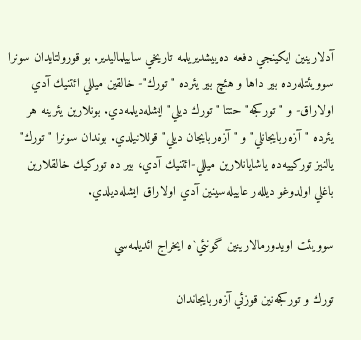آدلارينين ايكينجي دفعه ده‌ييشديريلمه تاريخي ساييلماليدير. بو قورولتايدان سونرا سوويئتله‌رده بير داها و هئچ بير يئرده "تورك"- خالقين ميللي ائتنيك آدي اولاراق- و "توركجه" حتتا "تورك ديلي" ايشله‌ديلمه‌دي. بونلارين يئرينه هر يئرده "آزه‌ربايجانلي" و "آزه‌ربايجان ديلي" قوللانيلدي. بوندان سونرا "تورك" يالنيز توركييه‌ده ياشايانلارين ميللي-ائتنيك آدي، بير ده توركيك خالقلارين باغلي اولدوغو ديلله‌ر عاييله‌سينين آدي اولاراق ايشله‌ديلدي.

سوويئت اويدورمالارينين گونئي`ه ايخراج ائديلمه‌سي

تورك و توركجه‌نين قوزئي آزه‌ربايجاندان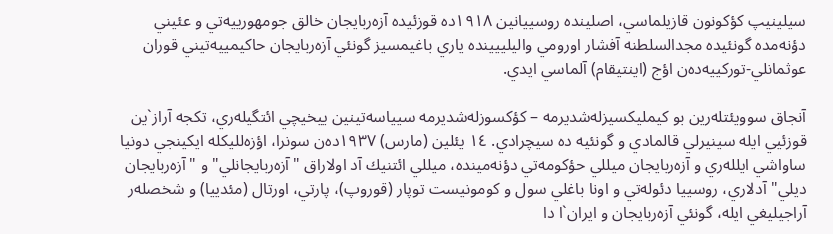سيلينيپ كؤكونون قازيلماسي، اصلينده روسييانين ١٩١٨ده قوزئيده آزه‌ربايجان خالق جومهورييه‌تي و عئيني دؤنه‌مده گونئيده مجدالسلطنه آفشار اورومي واليلييينده ياري باغيمسيز گونئي آزه‌ربايجان حاكيمييه‌تيني قوران عوثمانلي-توركييه‌ده‌ن اؤج (اينتيقام) آلماسي ايدي.

آنجاق سوويئتله‌رين بو كيمليكسيزله‌شديرمه – كؤكسوزله‌شديرمه سيياسه‌تينين ييخيچي ائتگيله‌ري، تكجه آراز`ين قوزئيي ايله سينيرلي قالمادي و گونئيه ‌ده سيچرادي. ١٤ يئلين (مارس) ١٩٣٧ده‌ن سونرا، اؤزه‌لليكله ايكينجي دونيا ساواشي ايلله‌ري و آزه‌ربايجان ميللي حؤكومه‌تي دؤنه‌مينده، ميللي ائتنيك آد اولاراق "آزه‌ربايجانلي" و "آزه‌ربايجان ديلي" آدلاري، روسييا دئوله‌تي و اونا باغلي سول و كومونيست توپار (قوروپ)، پارتي، اورتال (مئدييا) و شخصله‌ر آراجيليغي ايله، گونئي آزه‌ربايجان و ايران`ا دا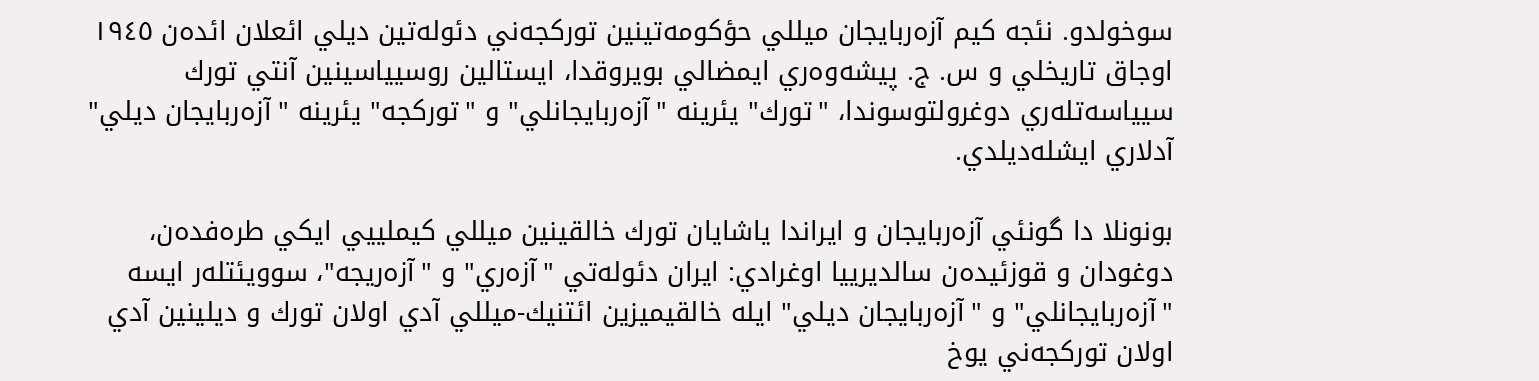سوخولدو. نئجه كيم آزه‌ربايجان ميللي حؤكومه‌تينين توركجه‌ني دئوله‌تين ديلي ائعلان ائده‌ن ١٩٤٥ اوجاق تاريخلي و س. ج. پيشه‌وه‌ري ايمضالي بويروقدا، ايستالين روسيياسينين آنتي تورك سيياسه‌تله‌ري دوغرولتوسوندا، "تورك" يئرينه "آزه‌ربايجانلي" و "توركجه" يئرينه "آزه‌ربايجان ديلي" آدلاري ايشله‌ديلدي.

بونونلا دا گونئي آزه‌ربايجان و ايراندا ياشايان تورك خالقينين ميللي كيملييي ايكي طره‌فده‌ن، دوغودان و قوزئيده‌ن سالديرييا اوغرادي: ايران دئوله‌تي "آزه‌ري" و "آزه‌ريجه"، سوويئتله‌ر ايسه "آزه‌ربايجانلي" و "آزه‌ربايجان ديلي" ايله خالقيميزين ائتنيك-ميللي آدي اولان تورك و ديلينين آدي اولان توركجه‌ني يوخ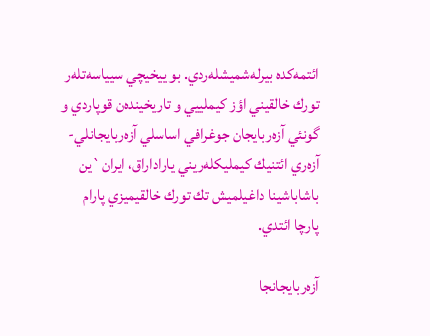ائتمه‌كده بيرله‌شميشله‌ردي. بو ييخيچي سيياسه‌تله‌ر تورك خالقيني اؤز كيملييي و تاريخينده‌ن قوپاردي و گونئي آزه‌ربايجان جوغرافي اساسلي آزه‌ربايجانلي-آزه‌ري ائتنيك كيمليكله‌ريني ياراداراق، ايران`ين باشاباشينا داغيلميش تك تورك خالقيميزي پارام پارچا ائتدي.

آزه‌ربايجانجا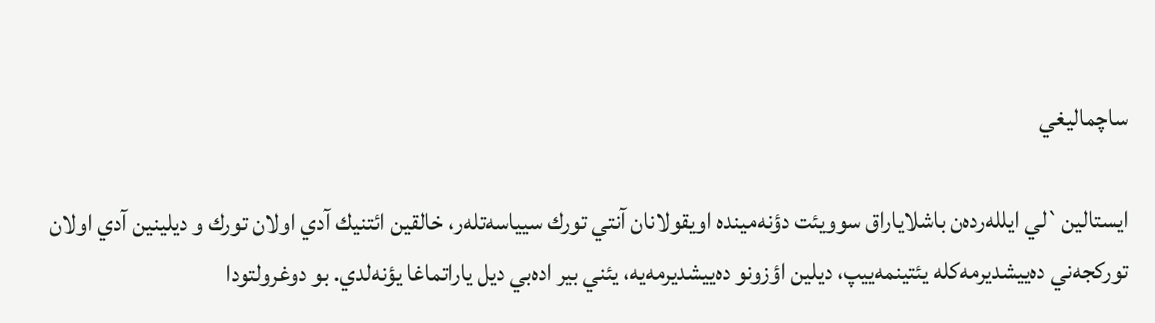ساچماليغي

ايستالين`لي ايلله‌رده‌ن باشلاياراق سوويئت دؤنه‌مينده اويقولانان آنتي تورك سيياسه‌تله‌ر، خالقين ائتنيك آدي اولان تورك و ديلينين آدي اولان توركجه‌ني ده‌ييشديرمه‌كله يئتينمه‌ييپ، ديلين اؤزونو ده‌ييشديرمه‌يه، يئني بير اده‌بي ديل ياراتماغا يؤنه‌لدي. بو دوغرولتودا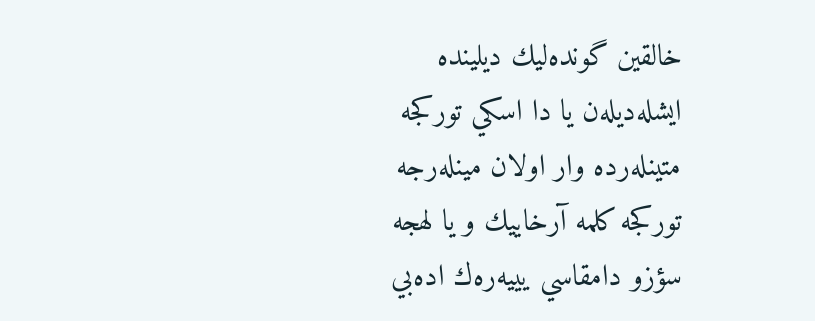خالقين گونده‌ليك ديلينده ايشله‌ديله‌ن يا دا اسكي توركجه متينله‌رده وار اولان مينله‌رجه توركجه كلمه آرخاييك و يا لهجه سؤزو دامقاسي يييه‌ره‌ك اده‌بي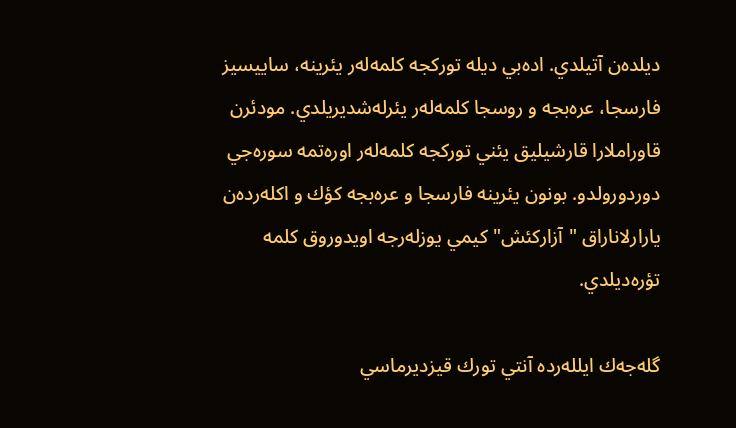ديلده‌ن آتيلدي. اده‌بي ديله توركجه كلمه‌له‌ر يئرينه، ساييسيز فارسجا، عره‌بجه و روسجا كلمه‌له‌ر يئرله‌شديريلدي. مودئرن قاوراملارا قارشيليق يئني توركجه كلمه‌له‌ر اوره‌تمه سوره‌جي دوردورولدو. بونون يئرينه فارسجا و عره‌بجه كؤك و اكله‌رده‌ن يارارلاناراق "آزاركئش" كيمي يوزله‌رجه اويدوروق كلمه تؤره‌ديلدي.

گله‌جه‌ك ايلله‌رده آنتي تورك قيزديرماسي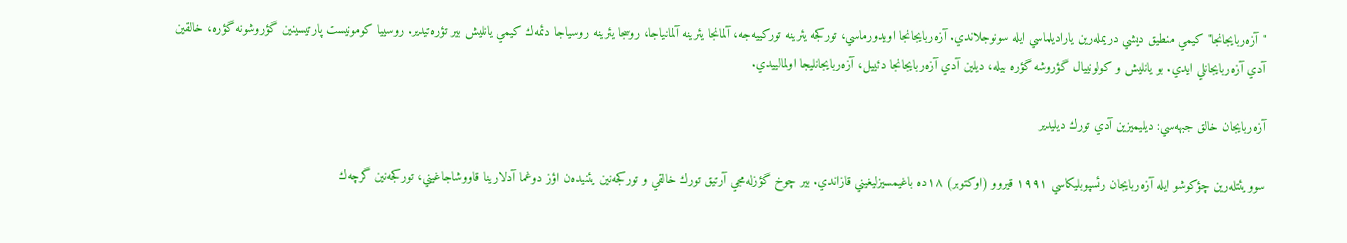"آزه‌ربايجانجا" كيمي منطيق ديشي دريمله‌رين ياراديلماسي ايله سونوجلاندي. آزه‌ربايجانجا اويدورماسي، توركجه يئرينه توركييه‌جه، آلمانجا يئرينه آلمانياجا، روسجا يئرينه روسياجا دئمه‌ك كيمي يانليش بير تؤره‌تيدير. روسييا كومونيست پارتيسينين گؤروشونه گؤره، خالقين آدي آزه‌ربايجانلي ايدي. بو يانليش و كولونييال گؤروشه گؤره بيله، ديلين آدي آزه‌ربايجانجا دئييل، آزه‌ربايجانليجا اولمالييدي.

آزه‌ربايجان خالق جبهه‌سي: ديليميزين آدي تورك ديليدير

سوويئتله‌رين چؤكوشو ايله آزه‌ربايجان رئسپوبليكاسي ١٩٩١ قيروو (اوكتوبر) ١٨ده باغيمسيزليغيني قازاندي. بير چوخ گؤزله‌مجي آرتيق تورك خالقي و توركجه‌نين يئنيده‌ن اؤز دوغما آدلارينا قاووشاجاغيني، توركجه‌نين گرچه‌ك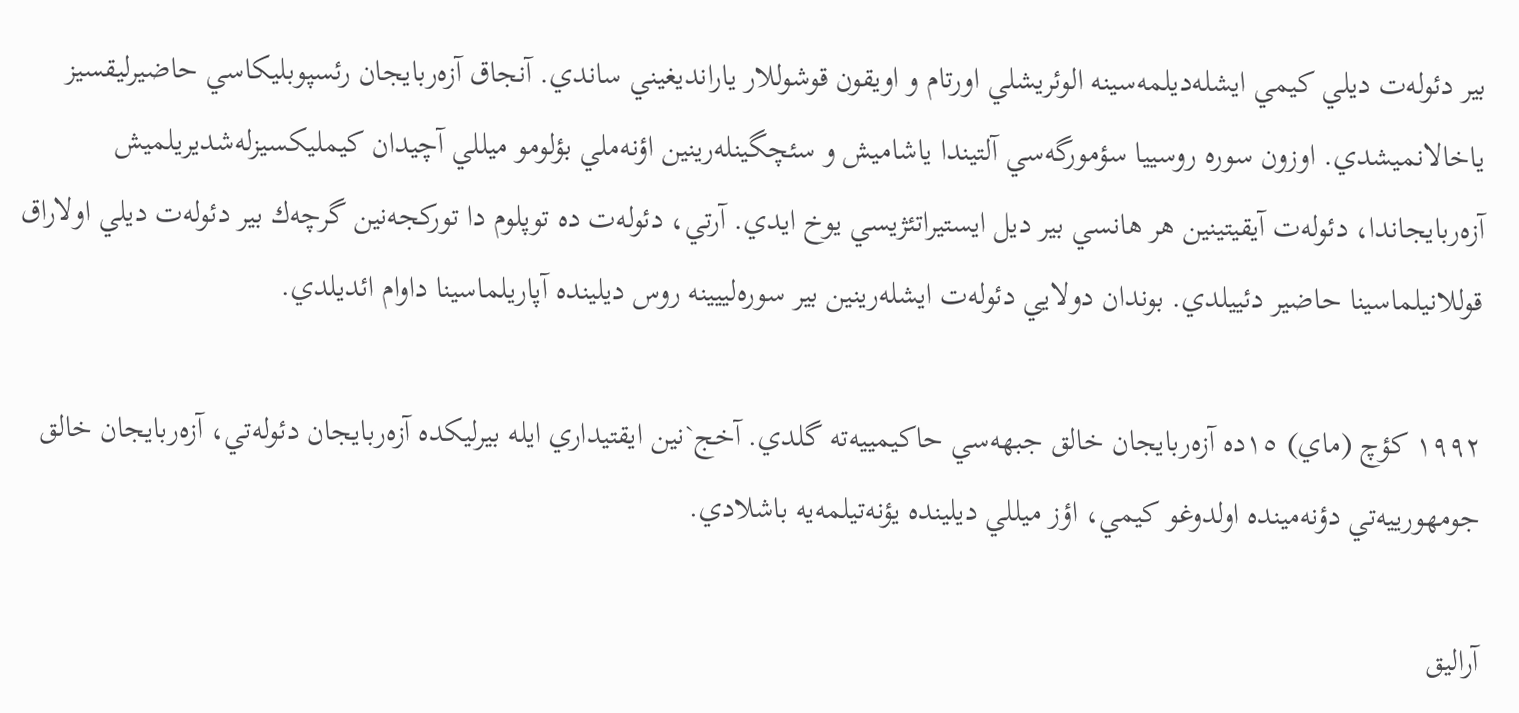بير دئوله‌ت ديلي كيمي ايشله‌ديلمه‌سينه الوئريشلي اورتام و اويقون قوشوللار يارانديغيني ساندي. آنجاق آزه‌ربايجان رئسپوبليكاسي حاضيرليقسيز ياخالانميشدي. اوزون سوره روسييا سؤمورگه‌سي آلتيندا ياشاميش و سئچگينله‌رينين اؤنه‌ملي بؤلومو ميللي آچيدان كيمليكسيزله‌شديريلميش آزه‌ربايجاندا، دئوله‌ت آيقيتينين هر هانسي بير ديل ايستيراتئژيسي يوخ ايدي. آرتي، دئوله‌ت ده توپلوم دا توركجه‌نين گرچه‌ك بير دئوله‌ت ديلي اولاراق قوللانيلماسينا حاضير دئييلدي. بوندان دولايي دئوله‌ت ايشله‌رينين بير سوره‌لييينه روس ديلينده آپاريلماسينا داوام ائديلدي.

١٩٩٢ كؤچ (ماي) ١٥ده آزه‌ربايجان خالق جبهه‌سي حاكيمييه‌ته گلدي. آخج`نين ايقتيداري ايله بيرليكده آزه‌ربايجان دئوله‌تي، آزه‌ربايجان خالق جومهورييه‌تي دؤنه‌مينده اولدوغو كيمي، اؤز ميللي ديلينده يؤنه‌تيلمه‌يه باشلادي.

آراليق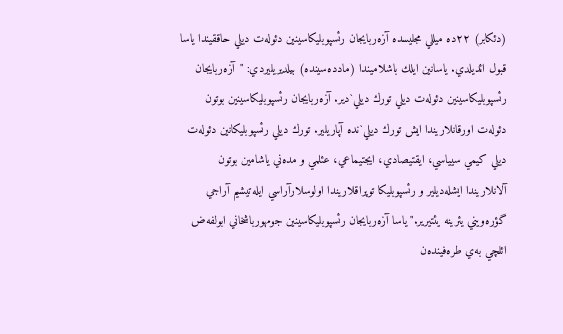(دئكابر) ٢٢ده ميللي مجليسده آزه‌ربايجان رئسپوبليكاسينين دئوله‌ت ديلي حاققيندا ياسا قبول ائديلدي. ياسانين ايلك باشلاميندا (مادده‌سينده) بيلديريليردي: "آزه‌ربايجان رئسپوبليكاسينين دئوله‌ت ديلي تورك ديلي`دير. آزه‌ربايجان رئسپوبليكاسينين بوتون دئوله‌ت اورقانلاريندا ايش تورك ديلي`نده آپاريلير. تورك ديلي رئسپوبليكانين دئوله‌ت ديلي كيمي سيياسي، ايقتيصادي، ايجتيماعي، عئلمي و مده‌ني ياشامين بوتون آلانلاريندا ايشله‌ديلير و رئسپوبليكا توپراقلاريندا اولوسلارآراسي ايله‌تيشيم آراجي گؤره‌ويني يئرينه يئتيرير." ياسا آزه‌ربايجان رئسپوبليكاسينين جومهورباشخاني ابولفه‌ض ائلچي به‌ي طره‌فينده‌ن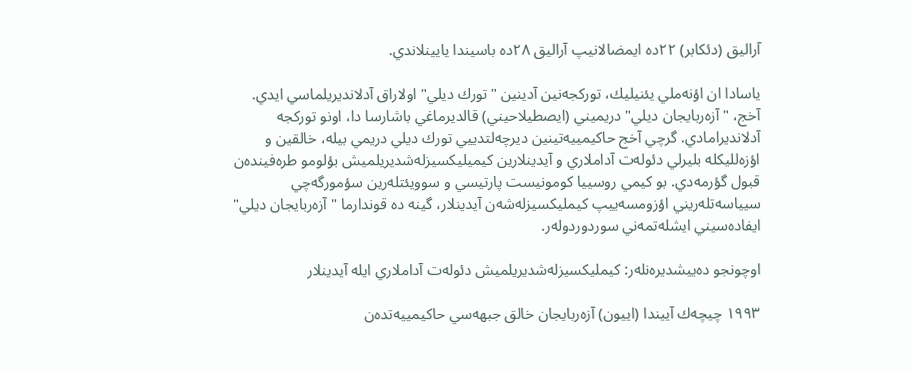آراليق (دئكابر) ٢٢ده ايمضالانيپ آراليق ٢٨ده باسيندا يايينلاندي.

ياسادا ان اؤنه‌ملي يئنيليك، توركجه‌نين آدينين "تورك ديلي" اولاراق آدلانديريلماسي ايدي. آخج، "آزه‌ربايجان ديلي" دريميني (ايصطيلاحيني) قالديرماغي باشارسا دا، اونو توركجه آدلانديرامادي. گرچي آخج حاكيمييه‌تينين ديرچه‌لتدييي تورك ديلي دريمي بيله، خالقين و اؤزه‌لليكله بليرلي دئوله‌ت آداملاري و آيدينلارين كيميليكسيزله‌شديريلميش بؤلومو طره‌فينده‌ن قبول گؤرمه‌دي. بو كيمي روسييا كومونيست پارتيسي و سوويئتله‌رين سؤمورگه‌چي سيياسه‌تله‌ريني اؤزومسه‌ييپ كيمليكسيزله‌شه‌ن آيدينلار، گينه ده قوندارما "آزه‌ربايجان ديلي" ايفاده‌سيني ايشله‌تمه‌ني سوردوردوله‌ر.

اوچونجو ده‌ييشديره‌نله‌ر: كيمليكسيزله‌شديريلميش دئوله‌ت آداملاري ايله آيدينلار

١٩٩٣ چيچه‌ك آييندا (اييون) آزه‌ربايجان خالق جبهه‌سي حاكيمييه‌تده‌ن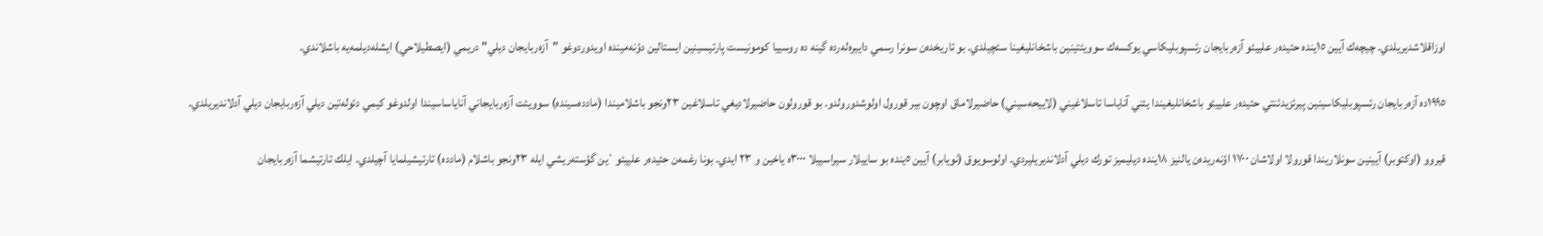اوزاقلاشديريلدي. چيچه‌ك آيين ١٥ينده حئيده‌ر علييئو آزه‌ربايجان رئسپوبليكاسي يوكسه‌ك سوويئتينين باشخانليغينا سئچيلدي. بو تاريخده‌ن سونرا رسمي داييره‌له‌رده گينه ده روسييا كومونيست پارتيسينين ايستالين دؤنه‌مينده اويدوردوغو "آزه‌ربايجان ديلي" دريمي (ايصطيلاحي) ايشله‌ديلمه‌يه باشلاندي.

١٩٩٥ده آزه‌ربايجان رئسپوبليكاسينين پيرئزيدئنتي حئيده‌ر علييئو باشخانليغيندا يئني آناياسا تاسلاغيني (لاييحه‌سيني) حاضيرلاماق اوچون بير قورول اولوشدورولدو. بو قورولون حاضيرلاديغي تاسلاغين ٢٣ونجو باشلاميندا (مادده‌سينده) سوويئت آزه‌ربايجاني آناياساسيندا اولدوغو كيمي دئوله‌تين ديلي آزه‌ربايجان ديلي آدلانديريلدي.

قيروو (اوكتوبر) آيينين سونلاريندا قورولا اولاشان ١٧٠٠ اؤنه‌ريده‌ن يالنيز ١٨ينده ديليميز تورك ديلي آدلانديريليردي. اولوسويوق (نويابر) آيين ٥ينده بو ساييلار سيراسييلا ٣٠٠٠ه ياخين و ٢٣ ايدي. بونا رغمه‌ن حئيده‌ر علييئو`ين گؤسته‌ريشي ايله ٢٣ونجو باشلام (مادده‌) تارتيشيلمايا آچيلدي. ايلك تارتيشما آزه‌ربايجان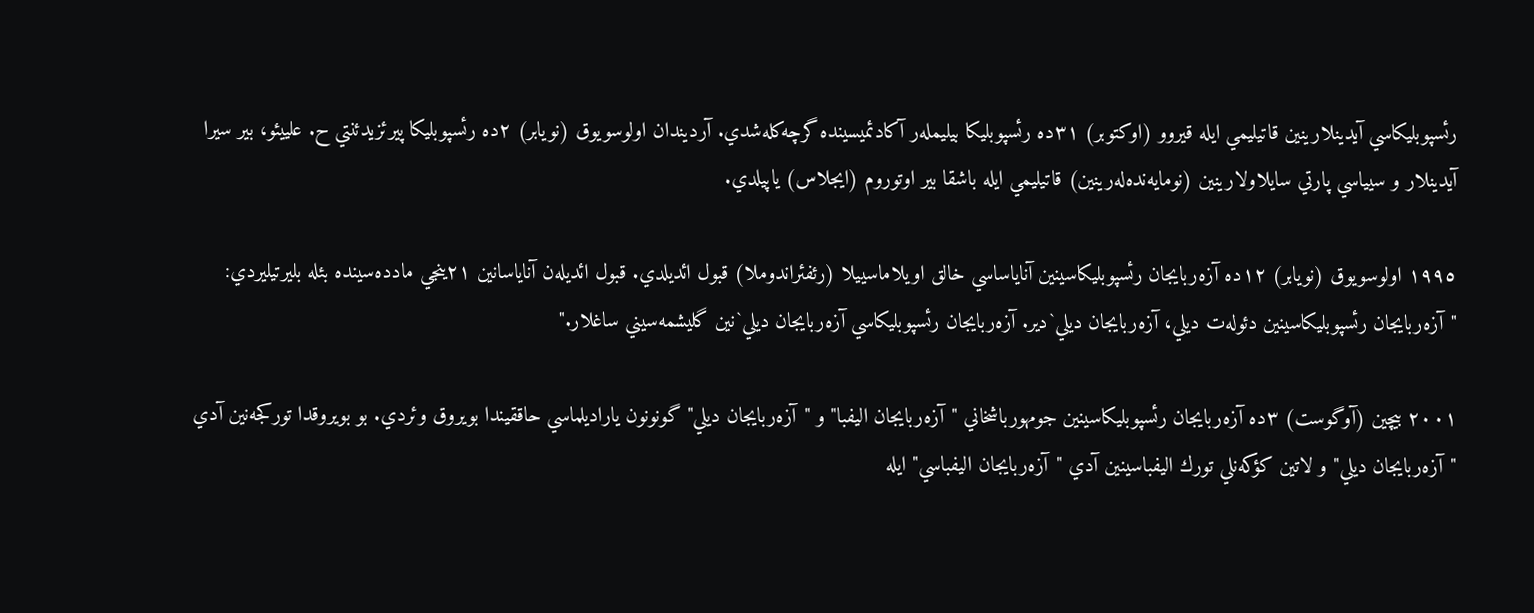رئسپوبليكاسي آيدينلارينين قاتيليمي ايله قيروو (اوكتوبر) ٣١ده رئسپوبليكا بيليمله‌ر آكادئميسينده گرچه‌كله‌شدي. آرديندان اولوسويوق (نويابر) ٢ده رئسپوبليكا پيرئزيدئنتي ح. علييئو، بير سيرا آيدينلار و سيياسي پارتي سايلاولارينين (نومايه‌نده‌له‌رينين) قاتيليمي ايله باشقا بير اوتوروم (ايجلاس) ياپيلدي.

١٩٩٥ اولوسويوق (نويابر) ١٢ده آزه‌ربايجان رئسپوبليكاسينين آناياساسي خالق اويلاماسييلا (رئفئراندوملا) قبول ائديلدي. قبول ائديله‌ن آناياسانين ٢١ينجي مادده‌سينده بئله بليرتيليردي: "آزه‌ربايجان رئسپوبليكاسينين دئوله‌ت ديلي، آزه‌ربايجان ديلي`دير. آزه‌ربايجان رئسپوبليكاسي آزه‌ربايجان ديلي`نين گليشمه‌سيني ساغلار."

٢٠٠١ بيچين (آوگوست) ٣ده آزه‌ربايجان رئسپوبليكاسينين جومهورباشخاني "آزه‌ربايجان اليفبا" و "آزه‌ربايجان ديلي" گونونون ياراديلماسي حاققيندا بويروق وئردي. بو بويروقدا توركجه‌نين آدي "آزه‌ربايجان ديلي" و لاتين كؤكه‌نلي تورك اليفباسينين آدي "آزه‌ربايجان اليفباسي" ايله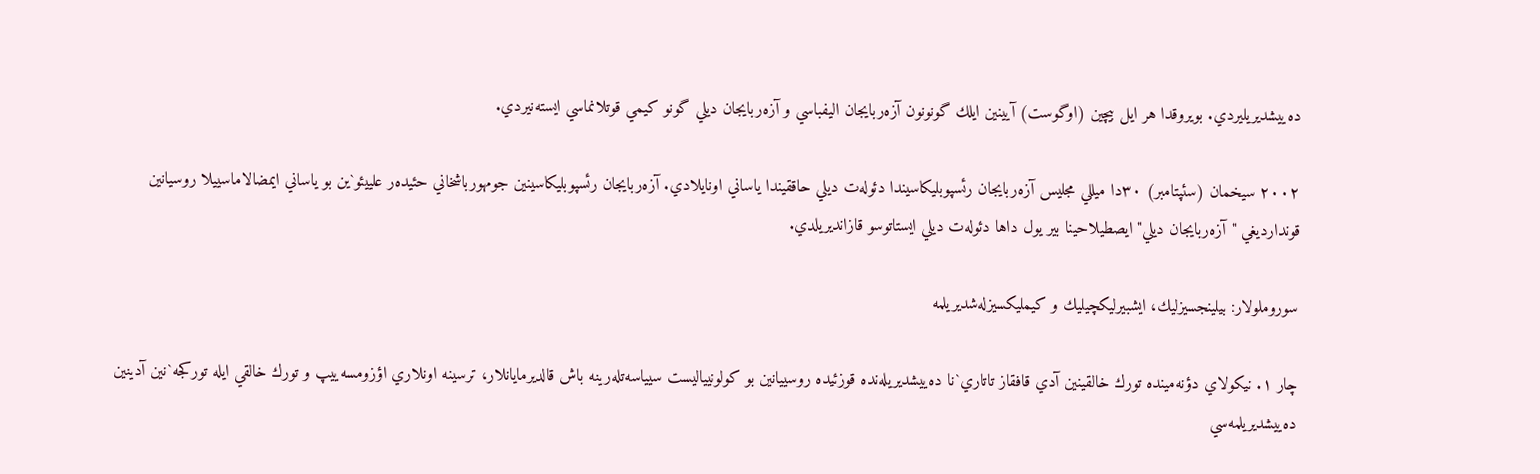ده‌ييشديريليردي. بويروقدا هر ايل بيچين (اوگوست) آيينين ايلك گونونون آزه‌ربايجان اليفباسي و آزه‌ربايجان ديلي گونو كيمي قوتلانماسي ايسته‌نيردي.

٢٠٠٢ سيخمان (سئپتامبر) ٣٠دا ميللي مجليس آزه‌ربايجان رئسپوبليكاسيندا دئوله‌ت ديلي حاققيندا ياساني اونايلادي. آزه‌ربايجان رئسپوبليكاسينين جومهورباشخاني حئيده‌ر علييئو`ين بو ياساني ايمضالاماسييلا روسيانين قوندارديغي "آزه‌ربايجان ديلي" ايصطيلاحينا بير يول داها دئوله‌ت ديلي ايستاتوسو قازانديريلدي.

سوروملولار: بيلينجسيزليك، ايشبيرليكچيليك و كيمليكسيزله‌شديريلمه

چار ١. نيكولاي دؤنه‌مينده تورك خالقينين آدي قافقاز تاتاري`نا ده‌ييشديريله‌نده قوزئيده روسييانين بو كولونيياليست سيياسه‌تله‌رينه باش قالديرمايانلار، ترسينه اونلاري اؤزومسه‌ييپ و تورك خالقي ايله توركجه`نين آدينين ده‌ييشديريلمه‌سي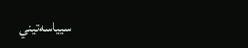سيياسه‌تيني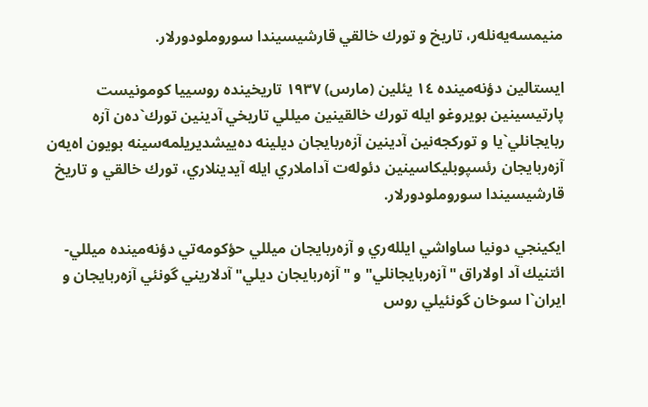منيمسه‌يه‌نله‌ر، تاريخ و تورك خالقي قارشيسيندا سوروملودورلار.

ايستالين دؤنه‌مينده ١٤ يئلين (مارس) ١٩٣٧ تاريخينده روسييا كومونيست پارتيسينين بويروغو ايله تورك خالقينين ميللي تاريخي آدينين تورك`ده‌ن آزه ربايجانلي`يا و توركجه‌نين آدينين آزه‌ربايجان ديلينه ده‌ييشديريلمه‌سينه بويون اه‌يه‌ن آزه‌ربايجان رئسپوبليكاسينين دئوله‌ت آداملاري ايله آيدينلاري، تورك خالقي و تاريخ قارشيسيندا سوروملودورلار.

ايكينجي دونيا ساواشي ايلله‌ري و آزه‌ربايجان ميللي حؤكومه‌تي دؤنه‌مينده ميللي-ائتنيك آد اولاراق "آزه‌ربايجانلي" و "آزه‌ربايجان ديلي" آدلاريني گونئي آزه‌ربايجان و ايران`ا سوخان گونئيلي روس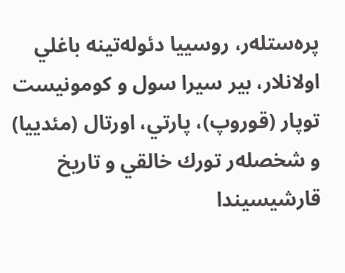پره‌ستله‌ر، روسييا دئوله‌تينه باغلي اولانلار، بير سيرا سول و كومونيست توپار (قوروپ)، پارتي، اورتال (مئدييا) و شخصله‌ر تورك خالقي و تاريخ قارشيسيندا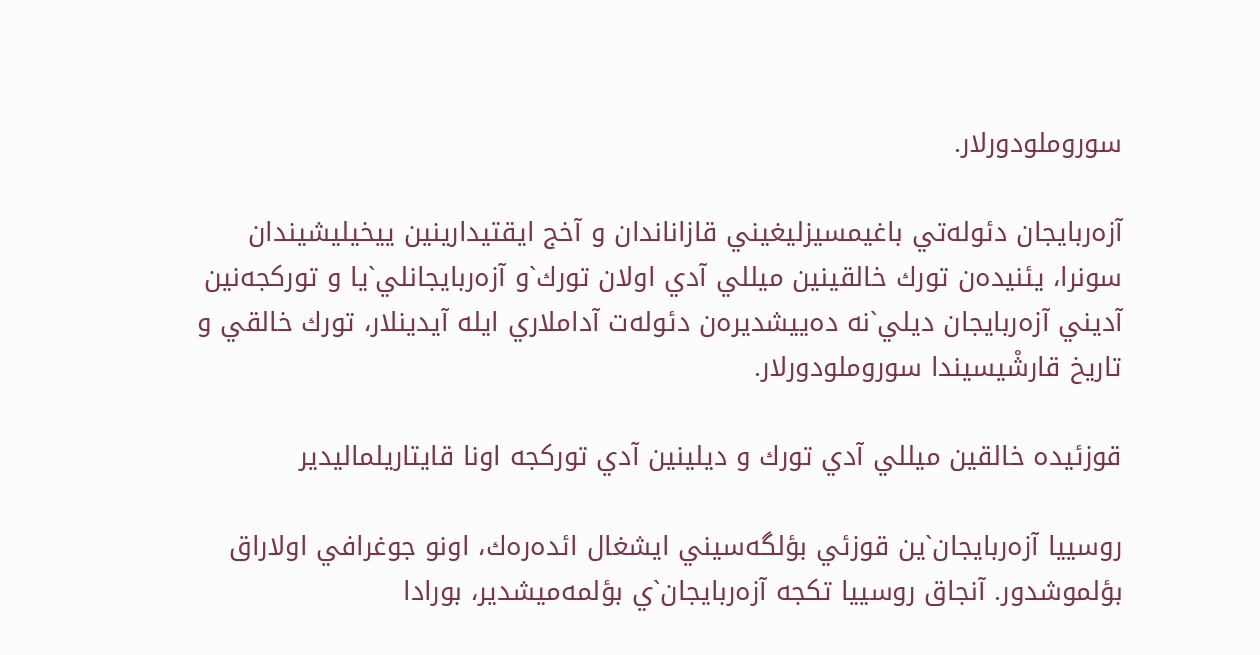سوروملودورلار.

آزه‌ربايجان دئوله‌تي باغيمسيزليغيني قازاناندان و آخج ايقتيدارينين ييخيليشيندان سونرا، يئنيده‌ن تورك خالقينين ميللي آدي اولان تورك`و آزه‌ربايجانلي`يا و توركجه‌نين آديني آزه‌ربايجان ديلي`نه ده‌ييشديره‌ن دئوله‌ت آداملاري ايله آيدينلار، تورك خالقي و تاريخ قارشْيسيندا سوروملودورلار.

قوزئيده خالقين ميللي آدي تورك و ديلينين آدي توركجه اونا قايتاريلماليدير

روسييا آزه‌ربايجان`ين قوزئي بؤلگه‌سيني ايشغال ائده‌ره‌ك، اونو جوغرافي اولاراق بؤلموشدور. آنجاق روسييا تكجه آزه‌ربايجان`ي بؤلمه‌ميشدير، بورادا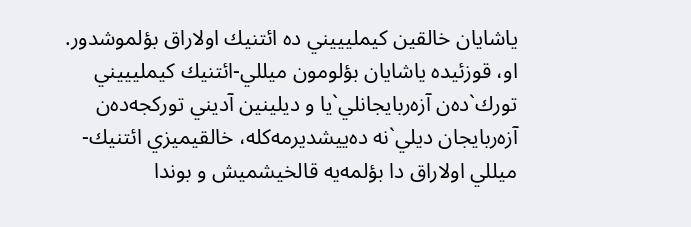ياشايان خالقين كيمليييني ده ائتنيك اولاراق بؤلموشدور. او، قوزئيده ياشايان بؤلومون ميللي-ائتنيك كيمليييني تورك`ده‌ن آزه‌ربايجانلي`يا و ديلينين آديني توركجه‌ده‌ن آزه‌ربايجان ديلي`نه ده‌ييشديرمه‌كله، خالقيميزي ائتنيك-ميللي اولاراق دا بؤلمه‌يه قالخيشميش و بوندا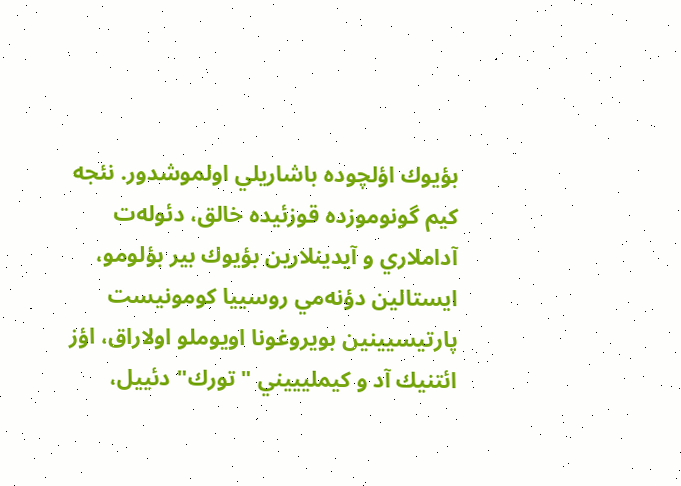بؤيوك اؤلچوده باشاريلي اولموشدور. نئجه كيم گونوموزده قوزئيده خالق، دئوله‌ت آداملاري و آيدينلارين بؤيوك بير بؤلومو، ايستالين دؤنه‌مي روسييا كومونيست پارتيسيينين بويروغونا اويوملو اولاراق، اؤز ائتنيك آد و كيمليييني "تورك" دئييل،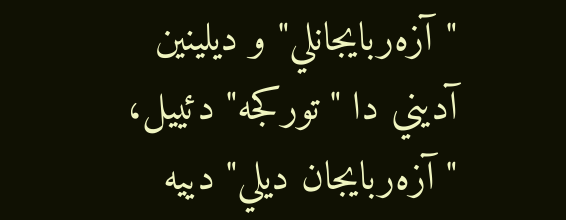"آزه‌ربايجانلي" و ديلينين آديني دا "توركجه" دئييل، "آزه‌ربايجان ديلي" دييه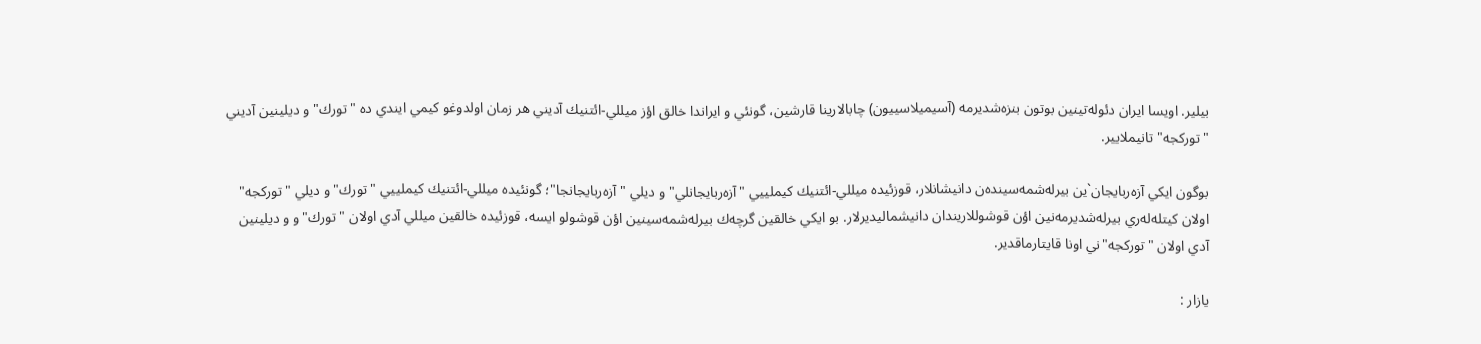بيلير. اويسا ايران دئوله‌تينين بوتون بنزه‌شديرمه (آسيميلاسييون) چابالارينا قارشين، گونئي و ايراندا خالق اؤز ميللي-ائتنيك آديني هر زمان اولدوغو كيمي ايندي ده "تورك" و ديلينين آديني "توركجه" تانيملايير.

بوگون ايكي آزه‌ربايجان`ين بيرله‌شمه‌سينده‌ن دانيشانلار، قوزئيده ميللي-ائتنيك كيملييي "آزه‌ربايجانلي" و ديلي "آزه‌ربايجانجا"؛ گونئيده ميللي-ائتنيك كيملييي "تورك" و ديلي "توركجه" اولان كيتله‌له‌ري بيرله‌شديرمه‌نين اؤن قوشوللاريندان دانيشماليديرلار. بو ايكي خالقين گرچه‌ك بيرله‌شمه‌سينين اؤن قوشولو ايسه، قوزئيده خالقين ميللي آدي اولان "تورك"و و ديلينين آدي اولان "توركجه"ني اونا قايتارماقدير.

یازار :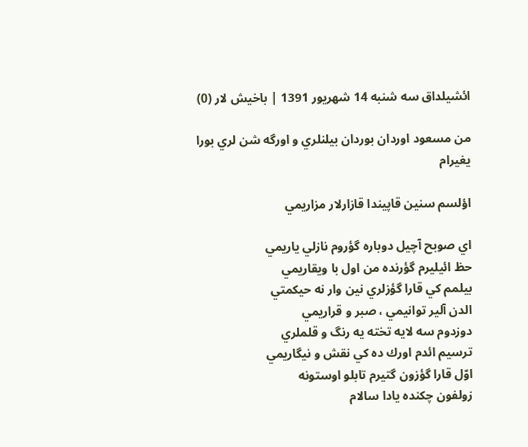ائشيلداق سه شنبه 14 شهریور 1391 | باخیش لار (0)

من مسعود اوردان بوردان بيلنلري و اورگه شن لري بورا يغيرام

اؤلسم سنين قاپيندا قازارلار مزاريمي

اي صوبح آچيل دوباره گؤروم نازلي ياريمي
حظ ائيليرم گؤرنده من اول با ويقاريمي
بيلمم كي قارا گؤزلري نين وار نه حيكمتي
الدن آلير توانيمي ، صبر و قراريمي
دوزدوم سه لايه تخته يه رنگ و قلملري
ترسيم ائدم اورك ده كي نقش و نيگاريمي
اوّل قارا گؤزون گتيرم تابلو اوستونه
زولفون چكنده يادا سالام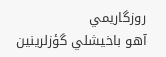روزگاريمي
آهو باخيشلي گؤزلرينين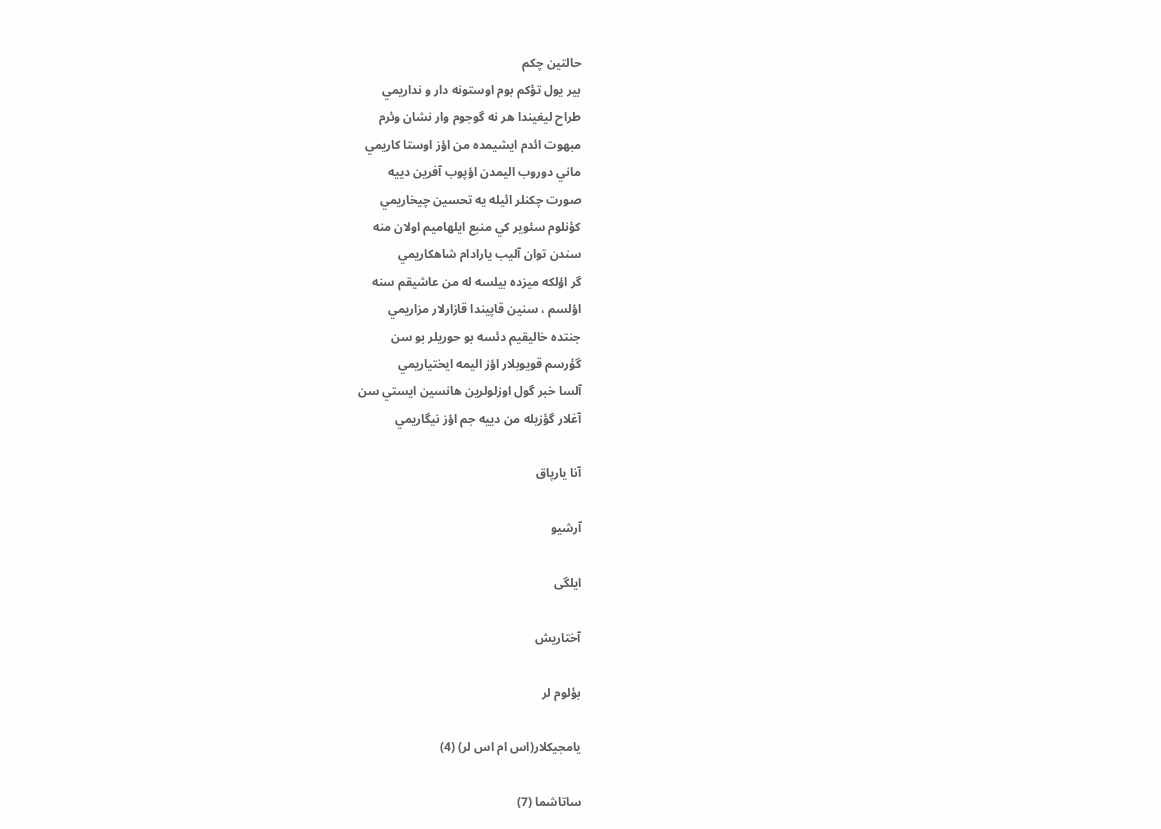حالتين چكم
بير يول تؤكم بوم اوستونه دار و نداريمي
طراح ليغيندا هر نه گوجوم وار نشان وئرم
مبهوت ائدم ايشيمده من اؤز اوستا كاريمي
ماني دوروب اليمدن اؤپوب آفرين دييه
صورت چكنلر ائيله يه تحسين چيخاريمي
كؤنلوم سئوير كي منبع ايلهاميم اولان منه
سندن توان آليب يارادام شاهكاريمي
گر اؤلكه ميزده بيلسه له من عاشيقم سنه
اؤلسم ، سنين قاپيندا قازارلار مزاريمي
جنتده خاليقيم دئسه بو حوريلر بو سن
گؤرسم قويوبلار اؤز اليمه ايختياريمي
آلسا خبر گول اوزلولرين هانسين ايستي سن
آغلار گؤزيله من دييه جم اؤز نيگاريمي

آنا یارپاق

آرشیو

ایلگی

آختاریش

بؤلوم لر

يامجيكلار(اس ام اس لر) (4)

ساتاشما (7)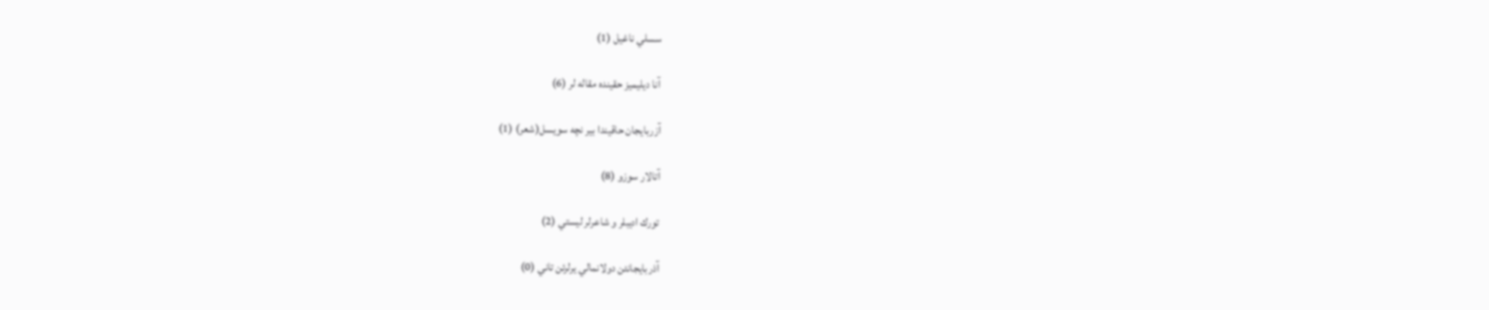سسلي ناغيل (1)

آنا ديليميز حقينده مقاله لر (6)

آزربايجان حاقيندا بير نچه سويسل(شعر) (1)

آتالار سوزو (8)

تورك اديبلر و شاعرلر ليستي (2)

آذربايجانئن دولانمالي يرلرئن تاني (0)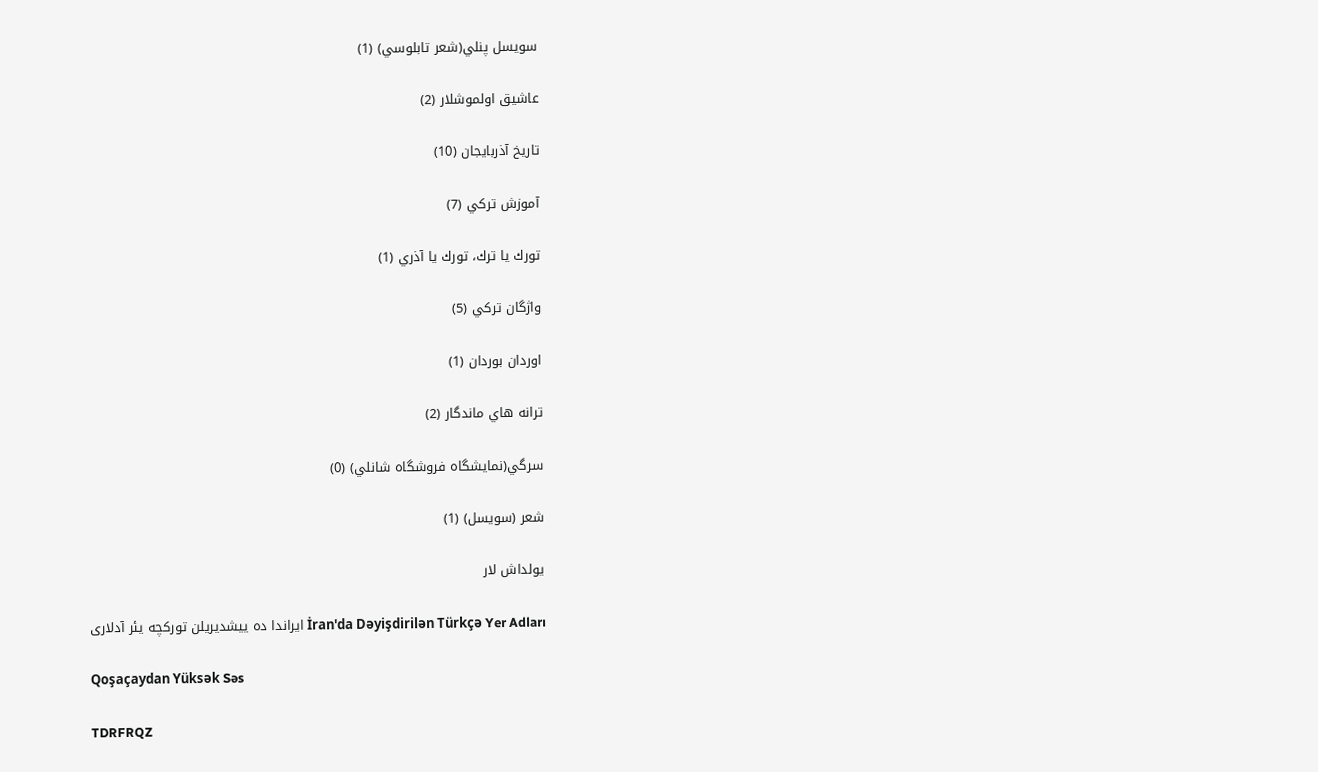سويسل پنلي(شعر تابلوسي) (1)

عاشيق اولموشلار (2)

تاريخ آذربايجان (10)

آموزش تركي (7)

تورك يا ترك، تورك يا آذري (1)

واژگان تركي (5)

اوردان بوردان (1)

ترانه هاي ماندگار (2)

سرگي(نمايشگاه فروشگاه شانلي) (0)

شعر (سویسل) (1)

یولداش لار

İran'da Dəyişdirilən Türkçə Yer Adları ایراندا ده ییشدیریلن تورکچه یئر آدلاری

Qoşaçaydan Yüksək Səs

TDRFRQZ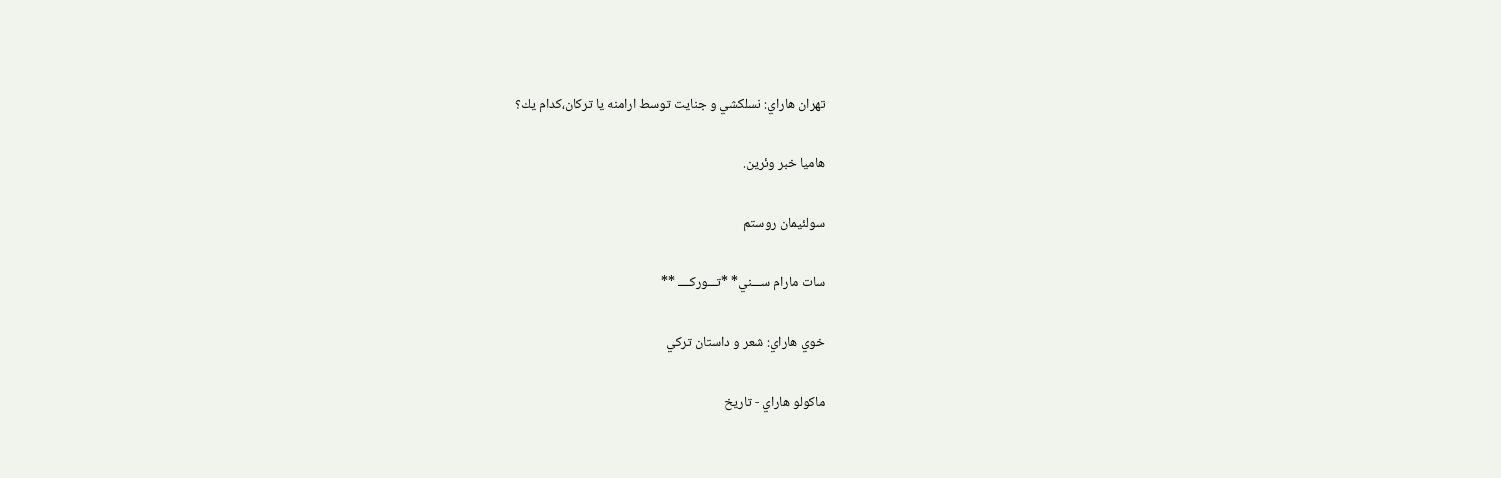تهران هاراي: نسلكشي و جنايت توسط ارامنه يا تركان،كدام يك؟

هاميا خبر وئرين.

سولئيمان روستم

سات مارام ســـني* *تـــوركــــ **

خوي هاراي: شعر و داستان تركي

ماكولو هاراي - تاريخ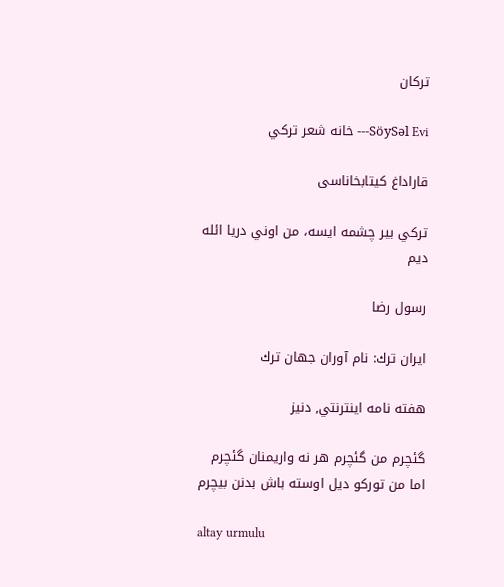تركان

SöySəl Evi--- خانه شعر تركي

قاراداغ کیتابخاناسی

تركي بير چشمه ايسه، من اوني دريا ائله ديم

رسول رضا

ايران ترك: نام آوران جهان ترك

هفته نامه اينترنتي, دنيز

گئچرم من گئچرم هر نه واريمنان گئچرم اما من توركو ديل اوسته باش بدنن بيچرم

altay urmulu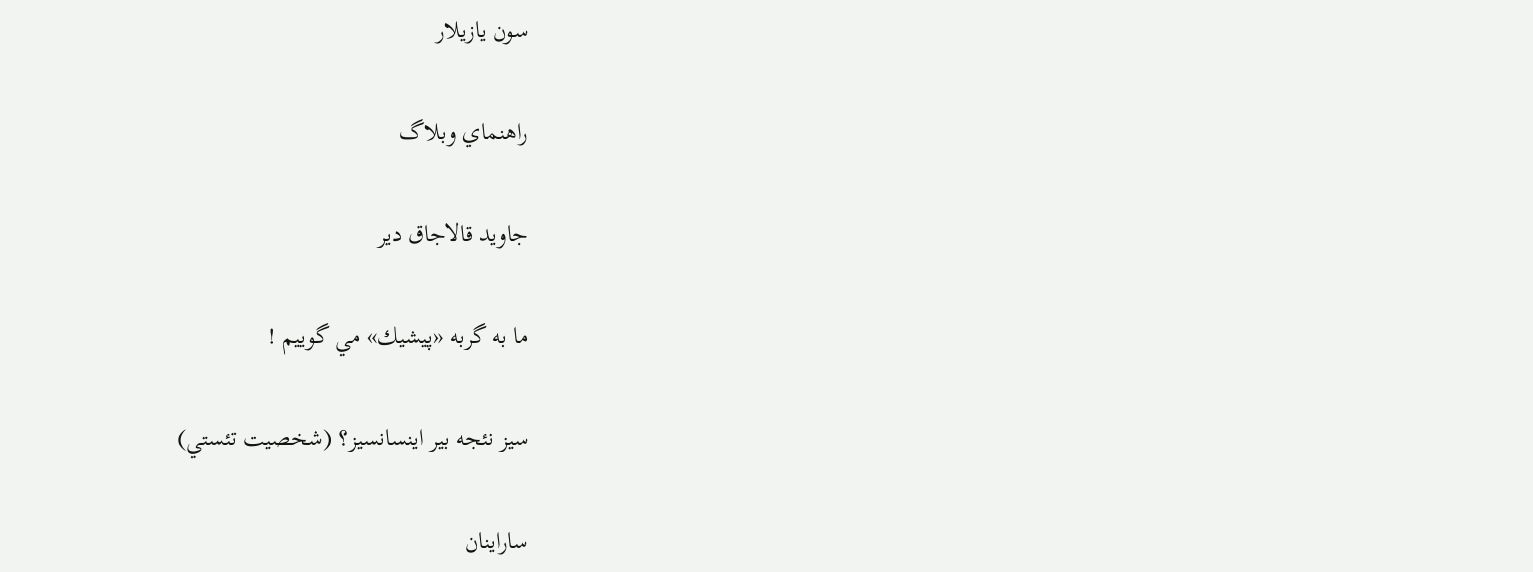سون یازیلار

راهنماي وبلاگ

جاوید قالاجاق دیر

ما به گربه «پيشيك» مي گوييم !

سيز نئجه بير اينسانسيز؟ (شخصيت تئستي)

ساراينان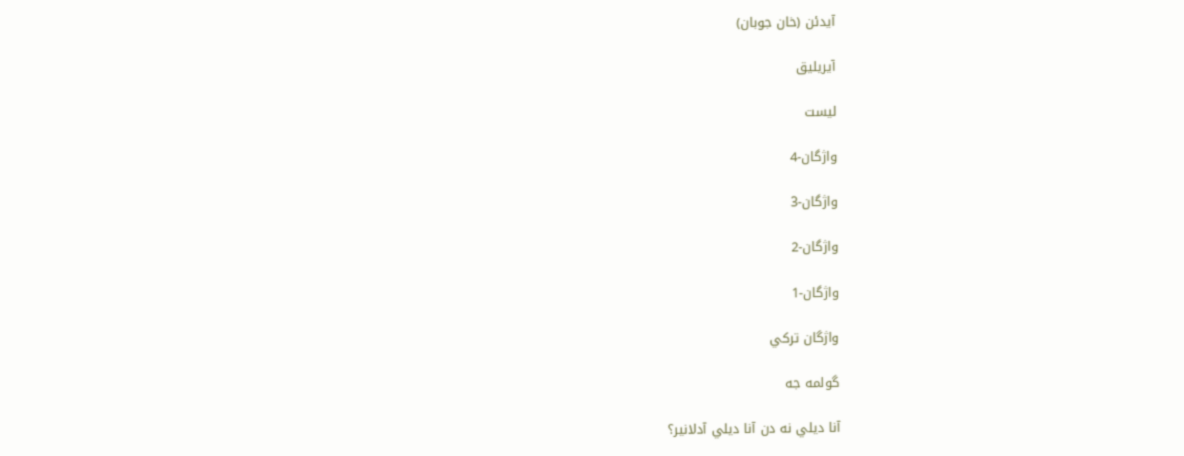آيدئن (خان جوبان)

آيريليق

ليست

واژگان-4

واژگان-3

واژگان-2

واژگان-1

واژگان تركي

گولمه جه

آنا ديلي نه دن آنا ديلي آدلانير؟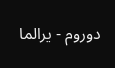دوروم - يرالما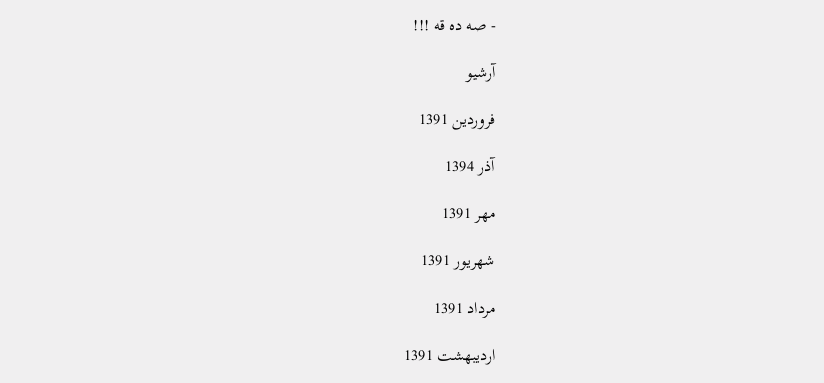- صه ده قه !!!

آرشيو

فروردين 1391

آذر 1394

مهر 1391

شهريور 1391

مرداد 1391

ارديبهشت 1391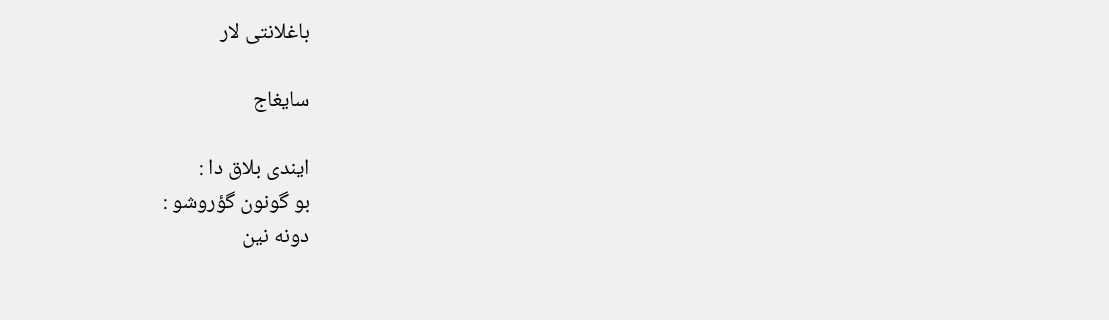باغلانتی لار

سایغاج

ایندی بلاق دا :
بو گونون گؤروشو :
دونه نین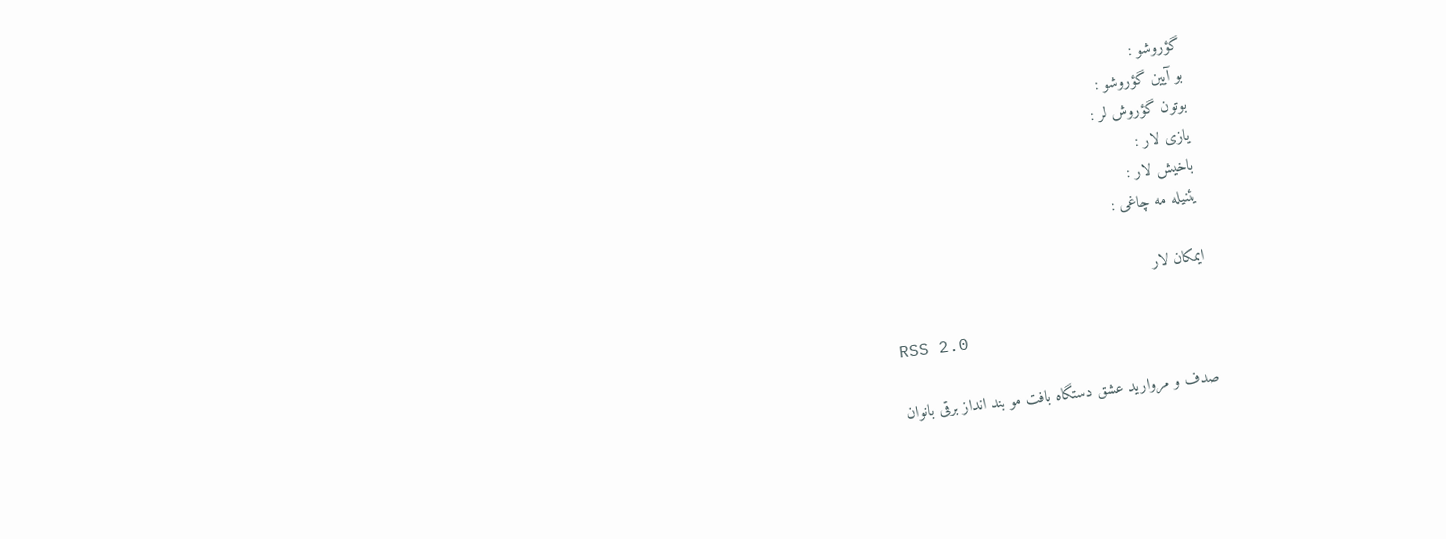گؤروشو :
بو آیین گؤروشو :
بوتون گؤروش لر :
یازی لار :
باخیش لار :
یئنیله مه چاغی :

ایمکان لار

RSS 2.0

صدف و مروارید عشق دستگاه بافت مو بند انداز برقی بانوان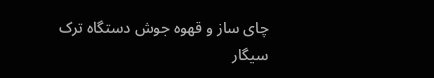چای ساز و قهوه جوش دستگاه ترک سیگار